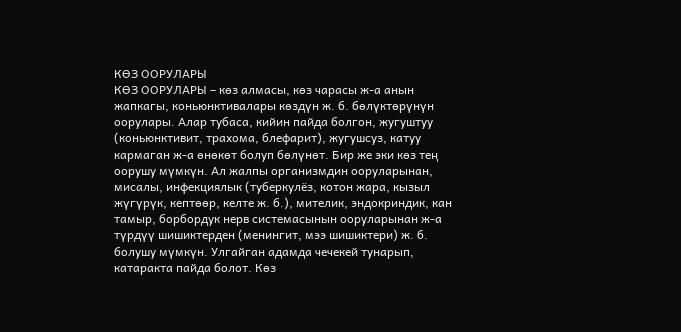КӨЗ ООРУЛАРЫ
КӨЗ ООРУЛАРЫ – көз алмасы, көз чарасы ж-а анын жапкагы, коньюнктивалары көздүн ж. б. бөлүктөрүнүн оорулары. Алар тубаса, кийин пайда болгон, жугуштуу (коньюнктивит, трахома, блефарит), жугушсуз, катуу кармаган ж-а өнөкөт болуп бөлүнөт. Бир же эки көз тең оорушу мүмкүн. Ал жалпы организмдин ооруларынан, мисалы, инфекциялык (туберкулёз, котон жара, кызыл жүгүрүк, кептөөр, келте ж. б.), мителик, эндокриндик, кан тамыр, борбордук нерв системасынын ооруларынан ж-а түрдүү шишиктерден (менингит, мээ шишиктери) ж. б. болушу мүмкүн. Улгайган адамда чечекей тунарып, катаракта пайда болот. Көз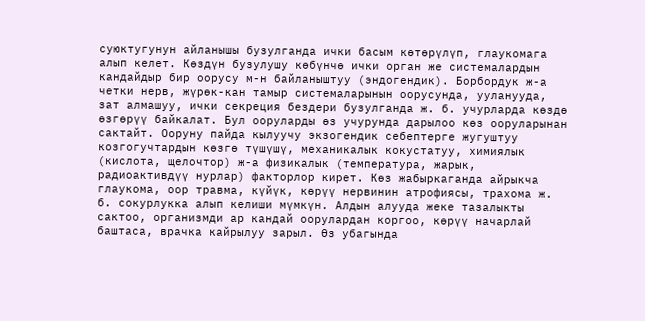суюктугунун айланышы бузулганда ички басым көтөрүлүп, глаукомага алып келет. Көздүн бузулушу көбүнчө ички орган же системалардын кандайдыр бир оорусу м-н байланыштуу (эндогендик). Борбордук ж-а четки нерв, жүрөк-кан тамыр системаларынын оорусунда, ууланууда, зат алмашуу, ички секреция бездери бузулганда ж. б. учурларда көздө өзгөрүү байкалат. Бул ооруларды өз учурунда дарылоо көз ооруларынан сактайт. Ооруну пайда кылуучу экзогендик себептерге жугуштуу козгогучтардын көзгө түшүшү, механикалык кокустатуу, химиялык (кислота, щелочтор) ж-а физикалык (температура, жарык, радиоактивдүү нурлар) факторлор кирет. Көз жабыркаганда айрыкча глаукома, оор травма, күйүк, көрүү нервинин атрофиясы, трахома ж. б. сокурлукка алып келиши мүмкүн. Алдын алууда жеке тазалыкты сактоо, организмди ар кандай оорулардан коргоо, көрүү начарлай баштаса, врачка кайрылуу зарыл. Өз убагында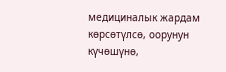медициналык жардам көрсөтүлсө, оорунун күчөшүнө,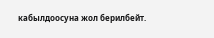кабылдоосуна жол берилбейт.